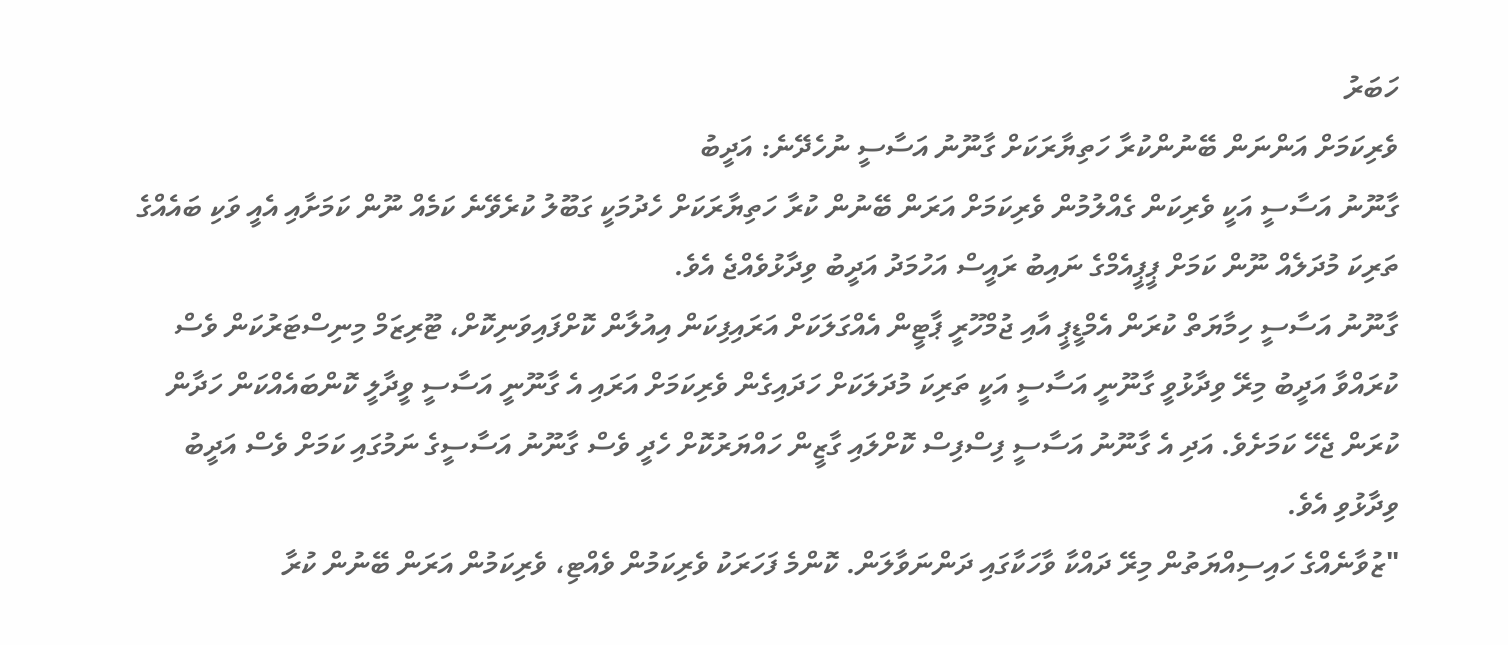ހަބަރު
ވެރިކަމަށް އަންނަން ބޭނުންކުރާ ހަތިޔާރަކަށް ގާނޫނު އަސާސީ ނުހެދޭނެ: އަދީބު
ގާނޫނު އަސާސީ އަކީ ވެރިކަން ގެއްލުމުން ވެރިކަމަށް އަރަން ބޭނުން ކުރާ ހަތިޔާރަކަށް ހެދުމަކީ ގަބޫލު ކުރެވޭނެ ކަމެއް ނޫން ކަމަށާއި އެއީ ވަކި ބައެއްގެ ތަރިކަ މުދަލެއް ނޫން ކަމަށް ޕީޕީއެމްގެ ނައިބު ރައީސް އަހުމަދު އަދީބު ވިދާޅުވެއްޖެ އެވެ.
ގާނޫނު އަސާސީ ހިމާޔަތް ކުރަން އެމްޑީޕީ އާއި ޖުމްހޫރީ ޕާޓީން އެއްގަލަކަށް އަރައިފިކަން އިއުލާން ކޮށްފައިވަނިކޮށް، ޓޫރިޒަމް މިނިސްޓަރުކަން ވެސް ކުރައްވާ އަދީބު މިރޭ ވިދާޅުވީ ގާނޫނީ އަސާސީ އަކީ ތަރިކަ މުދަލަކަށް ހަދައިގެން ވެރިކަމަށް އަރައި އެ ގާނޫނީ އަސާސީ ވީދާލީ ކޮންބައެއްކަން ހަދާން ކުރަން ޖެހޭ ކަމަށެވެ. އަދި އެ ގާނޫނު އަސާސީ ފިސްފިސް ކޮށްލައި ގާޒީން ހައްޔަރުކޮށް ހެދީ ވެސް ގާނޫނު އަސާސީގެ ނަމުގައި ކަމަށް ވެސް އަދީބު ވިދާޅުވި އެވެ.
"ޒުވާނެއްގެ ހައިސިއްޔަތުން މިރޭ ދައްކާ ވާހަކާގައި ދަންނަވާލަން. ކޮންމެ ފަހަރަކު ވެރިކަމުން ވެއްޓި، ވެރިކަމުން އަރަން ބޭނުން ކުރާ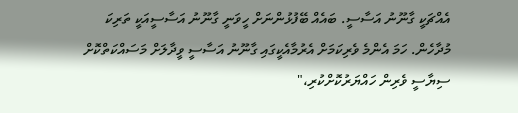އެއްޗަކީ ގާނޫނު އަސާސީ. ބައެއް ބޭފުޅުންނަށް ހީވަނީ ގާނޫނު އަސާސީއަކީ ތަރިކަ މުދާހެން. ހަމަ އެންމެ ވެރިކަމަށް އެރުމާއެކީގައި ގާނޫނު އަސާސީ ވީދާލަށް މަސައްކަތްކޮށް ސިޔާސީ ވެރިން ހައްޔަރުކޮށްކުރި،"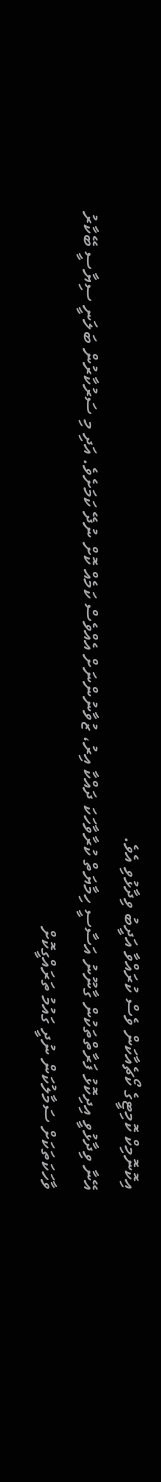އިކޮނޮމިކް ކޮމިޓީގެ ކޯޗެއާކަން ވެސް ކުރައްވާ އަދީބު ވިދާޅުވި އެވެ.
އޭނާ ވިދާޅުވީ އިދިކޮޅު ފަރާތްތަކުން ގާނޫނު އަސާސީ ހިމާޔަތް ކުރާވާހަކަ ދައްކާ އިރު، ޒުވާނުންނަށް އެއްވެސް ކަމެއް ކޮށް ނުދޭ ކަމަށެވެ. އަދި މި ސަރުކާރުން ބަލަނީ ސިޔާސީ ބޭކާރު ވާހަކަތަކަށް ސަމާލުކަން ނުދީ ގައުމު ތަރައްގީކޮށް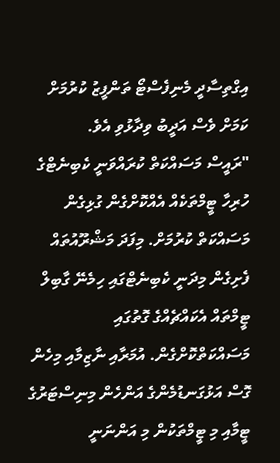އިގްތިސާދީ މެނިފެސްޓޯ ތަންފީޒު ކުރުމަށް ކަމަށް ވެސް އަދީބު ވިދާޅުވި އެވެ.
"ރައީސް މަސައްކަތް ކުރައްވަނީ ކެބިނެޓްގެ ހުރިހާ ޓީމްތަކެއް އެއްކޮށްގެން ގުޅިގެން މަސައްކަތް ކުރުމަށް. މިފަދަ މަޝްރޫއުތައް ފެށިގެން މިދަނީ ކެބިނެޓްގައި ހިމެނޭ ގާބިލް ޓީމްތައް އެކައްޗެއްގެ ގޮތުގައި މަސައްކަތްކޮށްގެން. އުމަރާއި ނާޒިމާއި މިހެން ގޮސް އަޅުގަނޑުމެންގެ އަންހެން މިނިސްޓަރުގެ ޓީމާއި މި ޓީމްތަކުން މި އަންނަނީ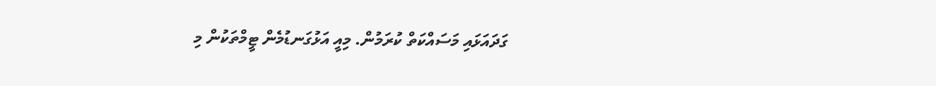ގަދައަޅައި މަސައްކަތް ކުރަމުން. މިއީ އަޅުގަނޑުމެން ޓީމްތަކުން މި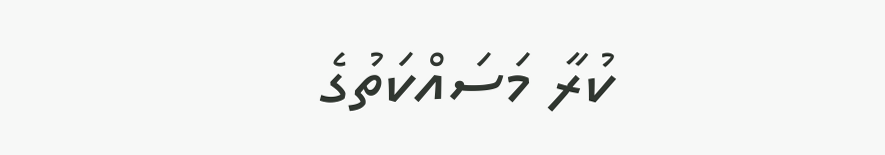ކުރާ މަސައްކަތުގެ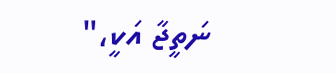ނަތީޖާ އަކީ،"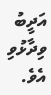އަދީބު ވިދާޅުވި އެވެ.